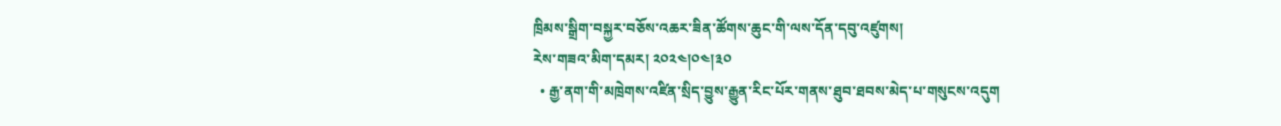ཁྲིམས་སྒྲིག་བསྐྱར་བཅོས་འཆར་ཟིན་ཚོགས་ཆུང་གི་ལས་དོན་དབུ་འཛུགས།
རེས་གཟའ་མིག་དམར། ༢༠༢༤།༠༤།༣༠
  • རྒྱ་ནག་གི་མཁྲེགས་འཛིན་སྲིད་བྱུས་རྒྱུན་རིང་པོར་གནས་ཐུབ་ཐབས་མེད་པ་གསུངས་འདུག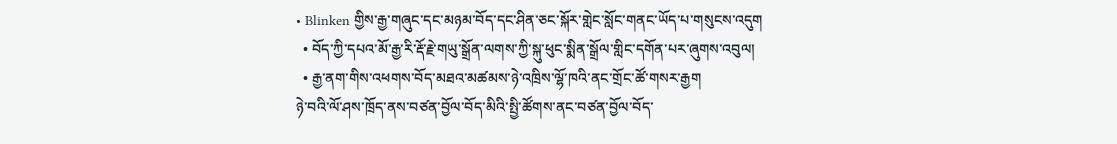• Blinken གྱིས་རྒྱ་གཞུང་དང་མཉམ་བོད་དང་ཤིན་ཅང་སྐོར་གླེང་སློང་གནང་ཡོད་པ་གསུངས་འདུག
  • བོད་ཀྱི་དཔའ་མོ་རྒྱ་རི་རྡོ་རྗེ་གཡུ་སྒྲོན་ལགས་ཀྱི་སྐུ་ཕུང་སྨིན་སྒྲོལ་གླིང་དགོན་པར་ཞུགས་འབུལ།
  • རྒྱ་ནག་གིས་འཕགས་བོད་མཐའ་མཚམས་ཉེ་འཁྲིས་ལྷོ་ཁའི་ནང་གྲོང་ཚོ་གསར་རྒྱག
ཉེ་བའི་ལོ་ཤས་ཁྲོད་ནས་བཙན་བྱོལ་བོད་མིའི་སྤྱི་ཚོགས་ནང་བཙན་བྱོལ་བོད་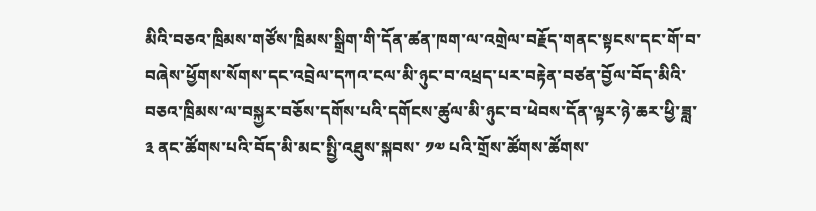མིའི་བཅའ་ཁྲིམས་གཙོས་ཁྲིམས་སྒྲིག་གི་དོན་ཚན་ཁག་ལ་འགྲེལ་བརྗོད་གནང་སྟངས་དང་གོ་བ་བཞེས་ཕྱོགས་སོགས་དང་འབྲེལ་དཀའ་ངལ་མི་ཉུང་བ་འཕྲད་པར་བརྟེན་བཙན་བྱོལ་བོད་མིའི་བཅའ་ཁྲིམས་ལ་བསྐྱར་བཅོས་དགོས་པའི་དགོངས་ཚུལ་མི་ཉུང་བ་ཕེབས་དོན་ལྟར་ཉེ་ཆར་ཕྱི་ཟླ་ ༣ ནང་ཚོགས་པའི་བོད་མི་མང་སྤྱི་འཐུས་སྐབས་ ༡༧ པའི་གྲོས་ཚོགས་ཚོགས་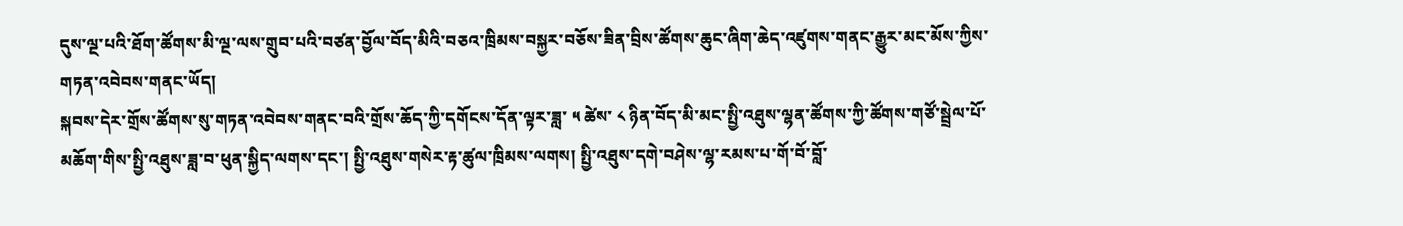དུས་ལྔ་པའི་ཐོག་ཚོགས་མི་ལྔ་ལས་གྲུབ་པའི་བཙན་བྱོལ་བོད་མིའི་བཅའ་ཁྲིམས་བསྐྱར་བཅོས་ཟིན་བྲིས་ཚོགས་ཆུང་ཞིག་ཆེད་འཛུགས་གནང་རྒྱུར་མང་མོས་ཀྱིས་གཏན་འབེབས་གནང་ཡོད།
སྐབས་དེར་གྲོས་ཚོགས་སུ་གཏན་འབེབས་གནང་བའི་གྲོས་ཆོད་ཀྱི་དགོངས་དོན་ལྟར་ཟླ་ ༥ ཚེས་ ༨ ཉིན་བོད་མི་མང་སྤྱི་འཐུས་ལྷན་ཚོགས་ཀྱི་ཚོགས་གཙོ་སྦྲེལ་པོ་མཆོག་གིས་སྤྱི་འཐུས་ཟླ་བ་ཕུན་སྐྱིད་ལགས་དང་། སྤྱི་འཐུས་གསེར་རྟ་ཚུལ་ཁྲིམས་ལགས། སྤྱི་འཐུས་དགེ་བཤེས་ལྷ་རམས་པ་གོ་བོ་བློ་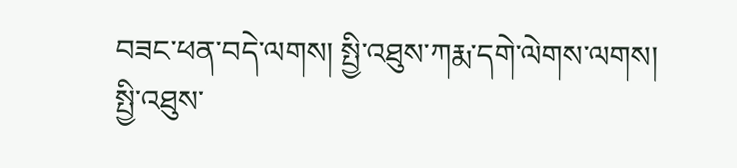བཟང་ཕན་བདེ་ལགས། སྤྱི་འཐུས་ཀརྨ་དགེ་ལེགས་ལགས། སྤྱི་འཐུས་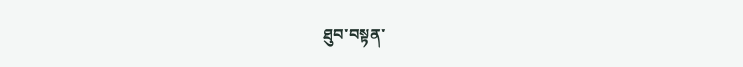ཐུབ་བསྟན་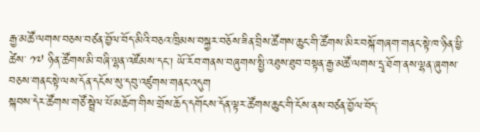རྒྱ་མཚོ་ལགས་བཅས་བཙན་བྱོལ་བོད་མིའི་བཅའ་ཁྲིམས་བསྐྱར་བཅོས་ཟིན་བྲིས་ཚོགས་ཆུང་གི་ཚོགས་མིར་བསྐོ་གཞག་གནང་སྟེ་ཁ་ཉིན་ཕྱི་ཚེས་ ༡༧ ཉིན་ཚོགས་མི་བཞི་ལྷན་འཛོམས་དང་། ཡོ་རོབ་གནས་བཞུགས་སྤྱི་འཐུས་ཐུབ་བསྟན་རྒྱ་མཚོ་ལགས་དྲྭ་ཐོག་ནས་ལྷན་ཞུགས་བཅས་གནང་སྟེ་ལས་དོན་དངོས་སུ་དབུ་འཛུགས་གནང་འདུག
སྐབས་དེར་ཚོགས་གཙོ་སྦྲེལ་པོ་མཆོག་གིས་གྲོས་ཆོད་དགོངས་དོན་ལྟར་ཚོགས་ཆུང་གི་ངོས་ནས་བཙན་བྱོལ་བོད་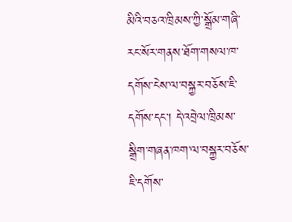མིའི་བཅའ་ཁྲིམས་ཀྱི་སྒྲོམ་གཞི་རང་སོར་གནས་ཐོག་གསལ་ཁ་དགོས་ངེས་ལ་བསྐྱར་བཅོས་ཇི་དགོས་དང་། དེ་འབྲེལ་ཁྲིམས་སྒྲིག་གཞན་ཁག་ལ་བསྐྱར་བཅོས་ཇི་དགོས་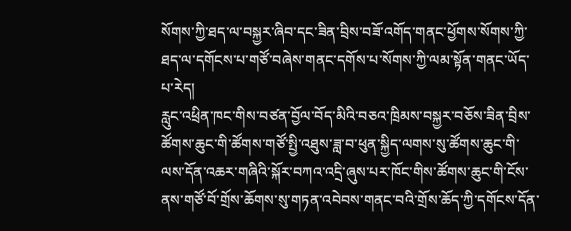སོགས་ཀྱི་ཐད་ལ་བསྐྱར་ཞིབ་དང་ཟིན་བྲིས་བཟོ་འགོད་གནང་ཕྱོགས་སོགས་ཀྱི་ཐད་ལ་དགོངས་པ་གཙོ་བཞེས་གནང་དགོས་པ་སོགས་ཀྱི་ལམ་སྟོན་གནང་ཡོད་པ་རེད།
རླུང་འཕྲིན་ཁང་གིས་བཙན་བྱོལ་བོད་མིའི་བཅའ་ཁྲིམས་བསྐྱར་བཅོས་ཟིན་བྲིས་ཚོགས་ཆུང་གི་ཚོགས་གཙོ་སྤྱི་འཐུས་ཟླ་བ་ཕུན་སྐྱིད་ལགས་སུ་ཚོགས་ཆུང་གི་ལས་དོན་འཆར་གཞིའི་སྐོར་བཀའ་འདྲི་ཞུས་པར་ཁོང་གིས་ཚོགས་ཆུང་གི་ངོས་ནས་གཙོ་བོ་གྲོས་ཆོགས་སུ་གཏན་འབེབས་གནང་བའི་གྲོས་ཆོད་ཀྱི་དགོངས་དོན་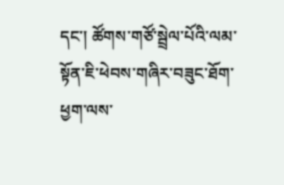དང་། ཚོགས་གཙོ་སྦྲེལ་པོའི་ལམ་སྟོན་ཇི་ཕེབས་གཞིར་བཟུང་ཐོག་ཕྱག་ལས་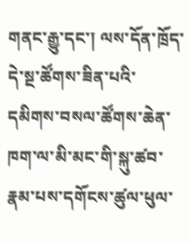གནང་རྒྱུ་དང་། ལས་དོན་ཁྲོད་དེ་སྔ་ཚོགས་ཟིན་པའི་དམིགས་བསལ་ཚོགས་ཆེན་ཁག་ལ་མི་མང་གི་སྐུ་ཚབ་རྣམ་པས་དགོངས་ཚུལ་ཕུལ་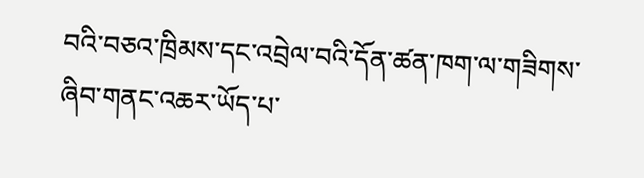བའི་བཅའ་ཁྲིམས་དང་འབྲེལ་བའི་དོན་ཚན་ཁག་ལ་གཟིགས་ཞིབ་གནང་འཆར་ཡོད་པ་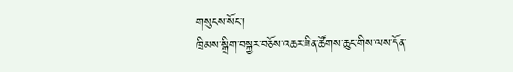གསུངས་སོང་།
ཁྲིམས་སྒྲིག་བསྐྱར་བཅོས་འཆར་ཟིན་ཚོགས་ཆུང་གིས་ལས་དོན་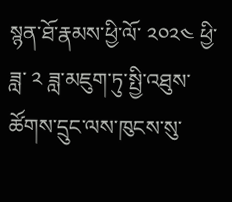སྙན་ཐོ་རྣམས་ཕྱི་ལོ་ ༢༠༢༤ ཕྱི་ཟླ་ ༢ ཟླ་མཇུག་ཏུ་སྤྱི་འཐུས་ཚོགས་དྲུང་ལས་ཁུངས་སུ་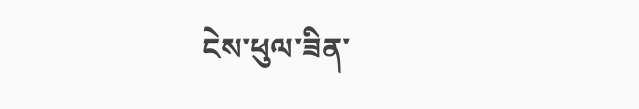ངེས་ཕུལ་ཟིན་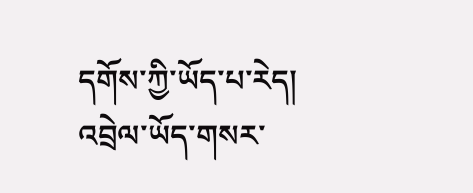དགོས་ཀྱི་ཡོད་པ་རེད།
འབྲེལ་ཡོད་གསར་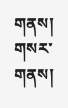གནས།
གསར་གནས།